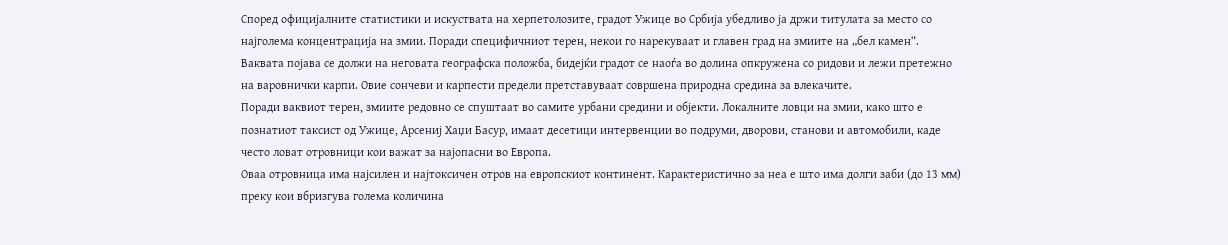Според официјалните статистики и искуствата на херпетолозите, градот Ужице во Србија убедливо ја држи титулата за место со најголема концентрација на змии. Поради специфичниот терен, некои го нарекуваат и главен град на змиите на „бел камен“.
Ваквата појава се должи на неговата географска положба, бидејќи градот се наоѓа во долина опкружена со ридови и лежи претежно на варовнички карпи. Овие сончеви и карпести предели претставуваат совршена природна средина за влекачите.
Поради ваквиот терен, змиите редовно се спуштаат во самите урбани средини и објекти. Локалните ловци на змии, како што е познатиот таксист од Ужице, Арсениј Хаџи Басур, имаат десетици интервенции во подруми, дворови, станови и автомобили, каде често ловат отровници кои важат за најопасни во Европа.
Оваа отровница има најсилен и најтоксичен отров на европскиот континент. Карактеристично за неа е што има долги заби (до 13 мм) преку кои вбризгува голема количина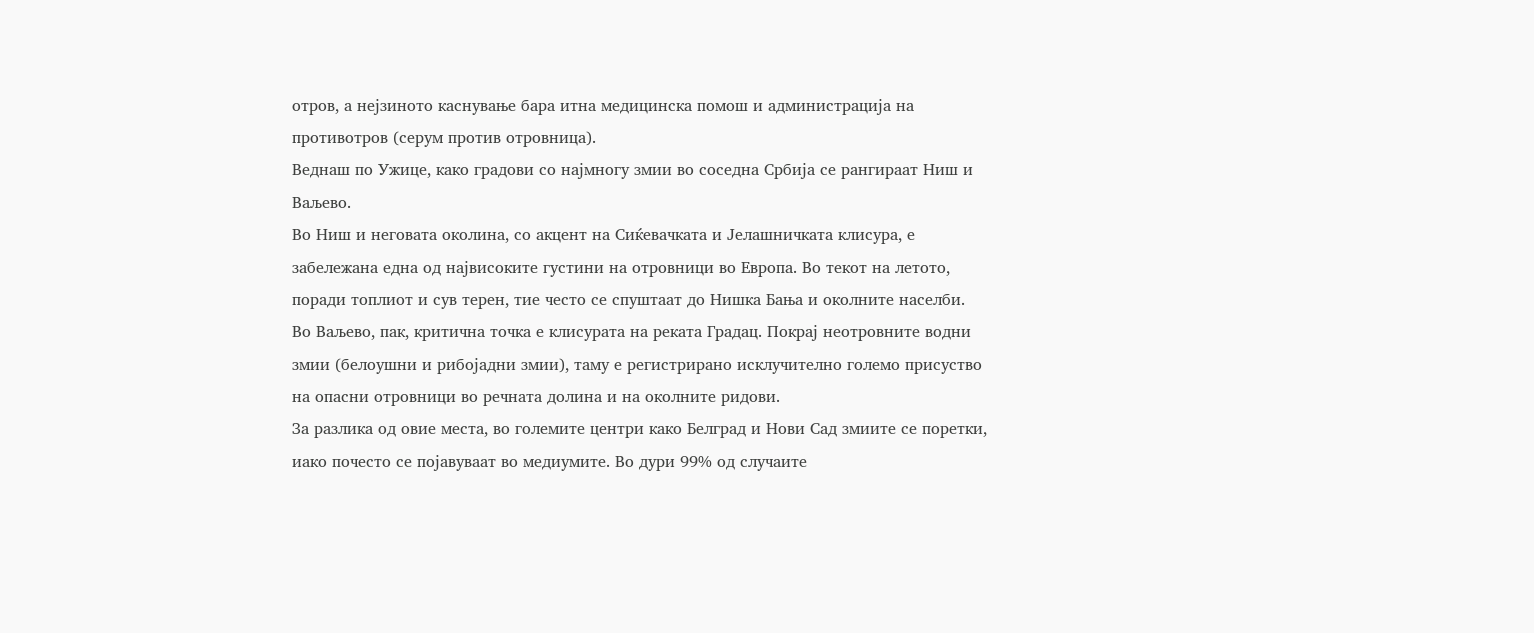отров, а нејзиното каснување бара итна медицинска помош и администрација на противотров (серум против отровница).
Веднаш по Ужице, како градови со најмногу змии во соседна Србија се рангираат Ниш и Ваљево.
Во Ниш и неговата околина, со акцент на Сиќевачката и Јелашничката клисура, е забележана една од највисоките густини на отровници во Европа. Во текот на летото, поради топлиот и сув терен, тие често се спуштаат до Нишка Бања и околните населби.
Во Ваљево, пак, критична точка е клисурата на реката Градац. Покрај неотровните водни змии (белоушни и рибојадни змии), таму е регистрирано исклучително големо присуство на опасни отровници во речната долина и на околните ридови.
За разлика од овие места, во големите центри како Белград и Нови Сад змиите се поретки, иако почесто се појавуваат во медиумите. Во дури 99% од случаите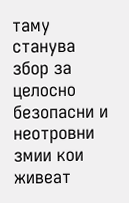таму станува збор за целосно безопасни и неотровни змии кои живеат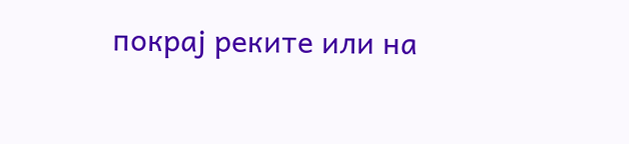покрај реките или на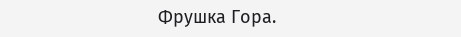Фрушка Гора.